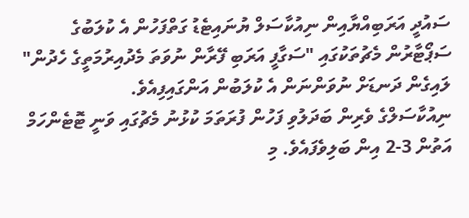ސައުދީ އަރަބިއްޔާއިން ނިއުކާސަލް ޔުނައިޓެޑު ގަތްފަހުން އެ ކުލަބުގެ ސަޕޯޓާރުން މެޗުތަކުގައި "ސަގާފީ އަރަބި ފޭރާން ނުވަތަ މެދުއިރުމަތީގެ ހެދުން" ލައިގެން ދަނޑަށް ނުވަންނަން އެ ކުލަބުން އަންގައިފިއެވެ.
ނިއުކާސަލްގެ ވެރިން ބަދަލުވި ފަހުން ފުރަތަމަ ކުޅުނު މެޗުގައި ވަނީ ޓޮޓެންހަމް އަތުން 3-2 އިން ބަލިވެފައެވެ. މި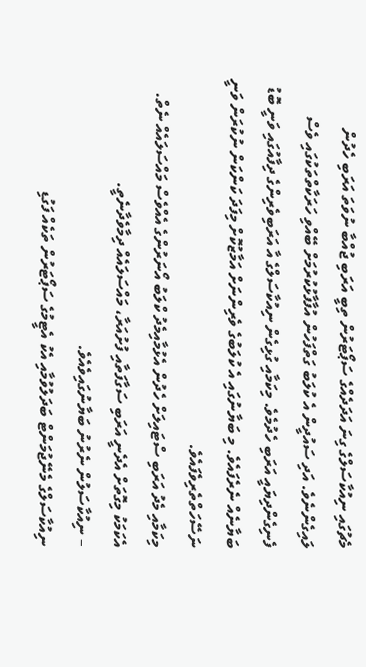މެޗުގައި ނިއުކާސަލްގެ ގިނަ އަދަދެއްގެ ސަޕޯޓަރުން ތިބީ އަރަބި ޖުއްބާ ނުވަތަ އަރަބި ހެދުން ލައިގެންނެވެ. އަދި ސައުދީން އެ ކުލަބު ގަތްފަހުން އުފާފާޅުކުރުމަށް ބޭއްވި ހަރަކާތްތަކުގައި ވެސް ފެނިގެންދިޔައީ އަރަބި ހެދުމެވެ. މިކަމާއި ގުޅިގެން ނިއުކާސަލްގެ އާ އަރަބިވެރިންގެ ދިފާއުގައި ވަނީ ބޮޑު ބަޔާނެއް ނެރެފައެވެ. މި ބަޔާނުގައި އެ ކުލަބުގެ ވެރިންނަށް އަމާޒުކޮށް މިފަދަ ކަންކަން ނުކުރަން ވަނީ ނަސޭހަތްތެރިވެފައެވެ.
މިކަމާއި މެދު އަރަބި ސްޓައިލަށް ހެދުން އެޅުމާއިމެދު ކްލަބު އޯނަރުންގެ އެއްވެސް މައްސަލައެއް ނެތް. އެކަމަކު މިގޮތަށް އެދެނީ އަރަބި ސަގާފަތާއި ފުށުއަރާ، މައްސަލައެއް ދިމާވެދާނެތީ.
– ނިއުކާސަލުން ނެރުނު ބަޔާނުގައިވެއެވެ.
ނިއުކާސަލްގެ މެނޭޖުމަންޓް ބަދަލުވުމާއި އެކު އެޓީމުގެ ސަޕޯޓަރުން ތަކެއް ފަގުޑި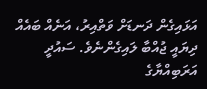އަޅައިގެން ދަނޑަށް ވަތްއިރު، އަނެއް ބައެއް ދިޔައީ ޖުއްބާ ލައިގެންނެވެ. ސައުދީ އަރަބިއްޔާގެ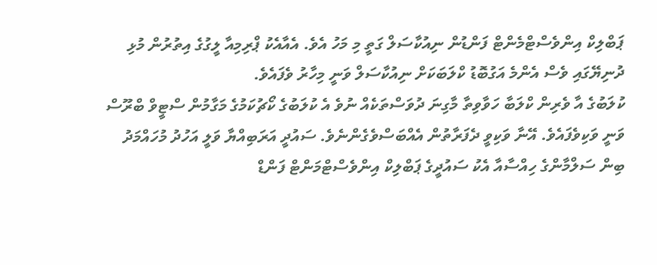ޕަބްލިކް އިންވެސްޓްމެންޓް ފަންޑުން ނިއުކާސަލް ގަތީ މި މަހު އެވެ. އެއާއެކު ޕްރިމިއާ ލީގުގެ އިތުރުން މުޅި ދުނިޔޭގައި ވެސް އެންމެ އަގުބޮޑު ކްލަބަކަށް ނިއުކާސަލް ވަނީ މިހާރު ވެފައެވެ.
ކުލަބުގެ އާ ވެރިން ކްލަބާ ހަވާވިތާ މާގިނަ ދުވަސްތަކެއް ނުވެ އެ ކުލަބުގެ ކޯޗުކަމުގެ މަގާމުން ސްޓީވް ބްރޫސް ވަނީ ވަކިވެފައެވެ. އޭނާ ވަކިވީ ދެފަރާތުން އެއްބަސްވެގެންނެވެ. ސައުދީ އަރަބިއްޔާ ވަލީ އަހުދު މުހައްމަދު ބިން ސަލްމާންގެ ހިއްސާއާ އެކު ސައުދީގެ ޕަބްލިކް އިންވެސްޓްމަންޓް ފަންޑް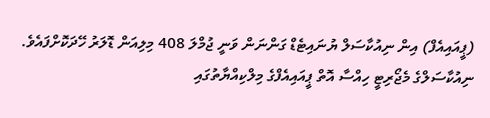(ޕީއައިއެފް) އިން ނިއުކާސަލް ޔުނައިޓެޑް ގަންނަން ވަނީ ޖުމްލަ 408 މިލިއަން ޑޮލަރު ހޭދަކޮށްފައެވެ.
ނިއުކާސަލްގެ މެޖޯރިޓީ ހިއްސާ އޮތް ޕީއައިއެފްގެ މިލްކިއްޔާތުގައި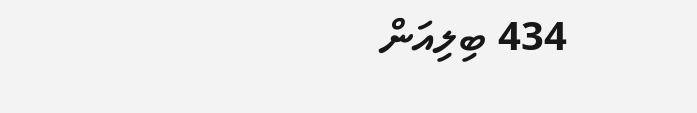434 ބިލިއަން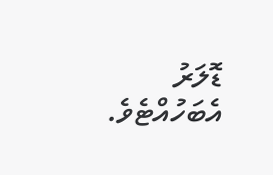ޑޮލަރު އެބަހުއްޓެވެ.